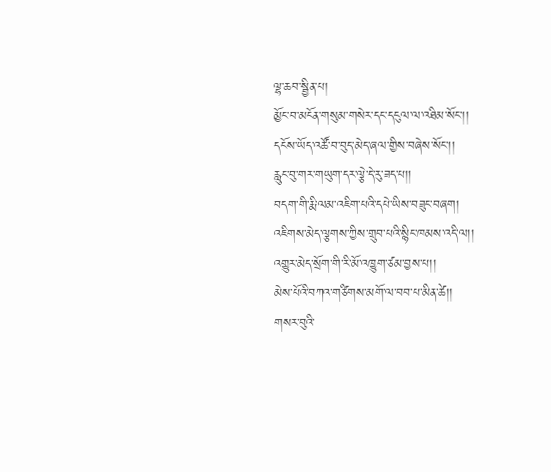ལྷ་ཆབ་སྦྱིན་པ།
མྱོང་བ་མངོན་གསུམ་གསེར་དང་དངུལ་ལ་འཐིམ་སོང་།།
དངོས་ཡོད་འཚོ་བ་བུད་མེད་ཞལ་གྱིས་བཞེས་སོང་།།
རླུང་བུ་གར་གཡུག་དར་ལྕེ་དེ་རུ་ཟད་པ།།
བདག་གི་རྨི་ལམ་འཇིག་པའི་དཔེ་ཡིས་བཟུང་བཞག།
འཇིགས་མེད་ལྕགས་ཀྱིས་གྲུབ་པའི་སྙིང་ཁམས་འདི་ལ།།
འགྱུར་མེད་སྲོག་གི་རི་མོ་འཁྱུག་ཙམ་བྱས་པ།།
མེས་པོའི་བཀའ་གཙིགས་མགོ་ལ་བབ་པ་མིན་ཚེ།།
གསར་བུའི་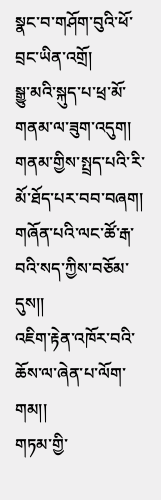སྣང་བ་གཤོག་བུའི་ཕོ་བྲང་ཡིན་འགྲོ།
སྒྱུ་མའི་སྐུད་པ་ཕྲ་མོ་གནམ་ལ་ཟུག་འདུག།
གནམ་གྱིས་སྤྲད་པའི་རི་མོ་ཐོད་པར་བབ་བཞག།
གཞོན་པའི་ལང་ཚོ་རྒ་བའི་སད་ཀྱིས་བཅོམ་དུས།།
འཇིག་རྟེན་འཁོར་བའི་ཆོས་ལ་ཞེན་པ་ལོག་གམ།།
གཏམ་གྱི་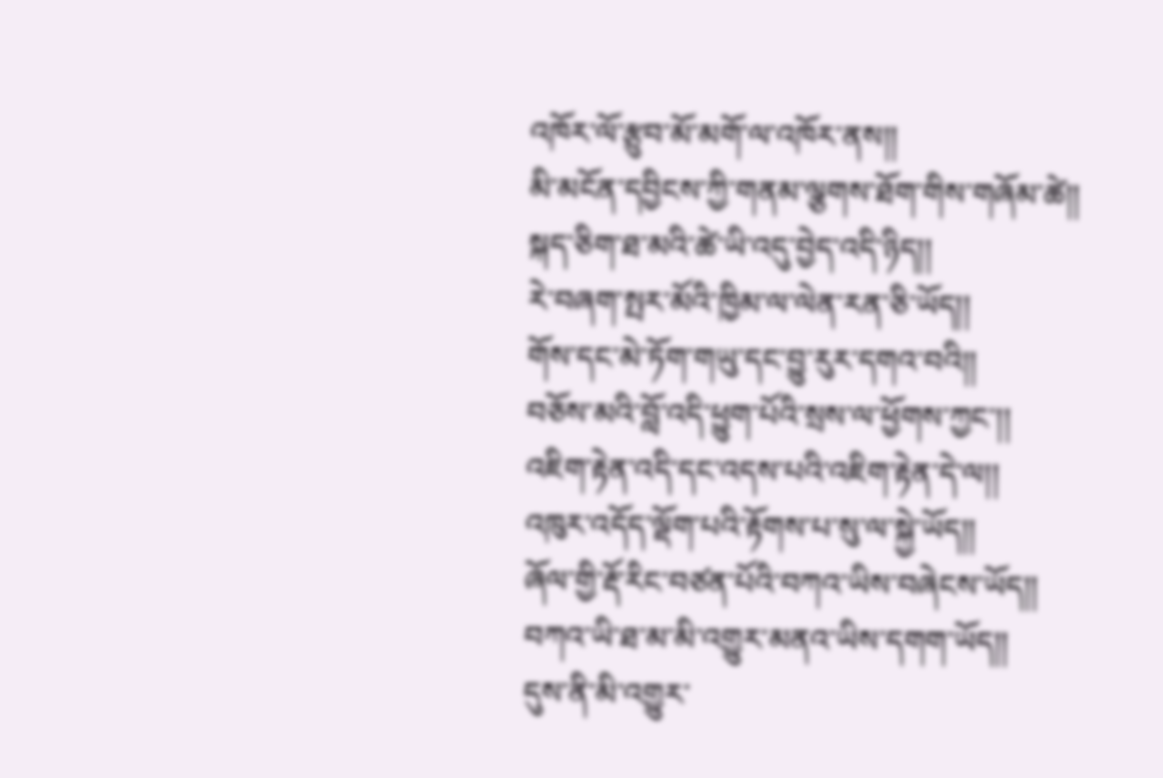འཁོར་ལོ་རྩུབ་མོ་མགོ་ལ་འཁོར་ནས།།
མི་མངོན་དབྱིངས་ཀྱི་གནམ་ལྕགས་ཐོག་གིས་གཞོམ་ཚེ།།
སྐད་ཅིག་ཐ་མའི་ཚེ་ཡི་འདུ་བྱེད་འདི་ཉིད།།
རེ་བཞག་སྤར་མོའི་ཁྱིམ་ལ་ལེན་རན་ཅི་ཡོད།།
གོས་དང་མེ་ཏོག་གཡུ་དང་བྱུ་རུར་དགའ་བའི།།
བཅོས་མའི་བློ་འདི་ཕྱུག་པོའི་སྲས་ལ་ཕྱོགས་ཀྱང་།།
འཇིག་རྟེན་འདི་དང་འདས་པའི་འཇིག་རྟེན་དེ་ལ།།
འཁུར་འདོད་ལྡོག་པའི་རྟོགས་པ་སུ་ལ་སྐྱེ་ཡོད།།
ཞོལ་གྱི་རྡོ་རིང་བཙན་པོའི་བཀའ་ཡིས་བཞེངས་ཡོད།།
བཀའ་ཡི་ཐ་མ་མི་འགྱུར་མནའ་ཡིས་དགག་ཡོད།།
དུས་ནི་མི་འགྱུར་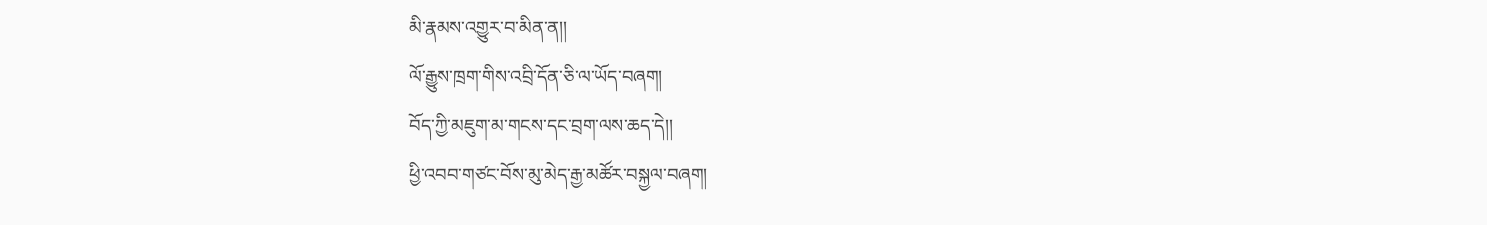མི་རྣམས་འགྱུར་བ་མིན་ན།།
ལོ་རྒྱུས་ཁྲག་གིས་འབྲི་དོན་ཅི་ལ་ཡོད་བཞག།
བོད་ཀྱི་མཇུག་མ་གངས་དང་བྲག་ལས་ཆད་དེ།།
ཕྱི་འབབ་གཙང་བོས་མུ་མེད་རྒྱ་མཚོར་བསྐྱལ་བཞག།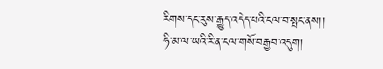རིགས་དང་རུས་རྒྱུད་འདེད་པའི་ངལ་བ་སྤང་ནས།།
ཧི་མ་ལ་ཡའི་རི་ན་ངལ་གསོ་བརྒྱབ་འདུག།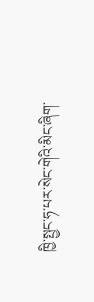ཁྱི་སྤྱང་ཧ་པར་སེང་གེའི་མིང་ཞིག་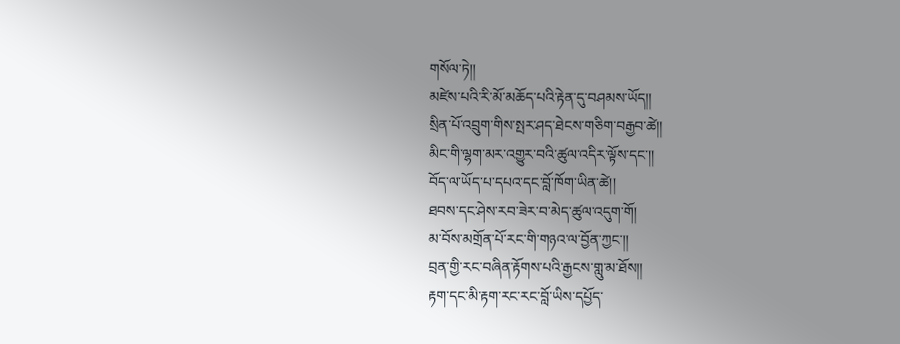གསོལ་ཏེ།།
མཛེས་པའི་རི་མོ་མཆོད་པའི་རྟེན་དུ་བཤམས་ཡོད།།
སྲིན་པོ་འབྲུག་གིས་སྤར་ཤད་ཐེངས་གཅིག་བརྒྱབ་ཚེ།།
མིང་གི་ལྷག་མར་འགྱུར་བའི་ཚུལ་འདིར་ལྟོས་དང་།།
བོད་ལ་ཡོད་པ་དཔའ་དང་བློ་ཁོག་ཡིན་ཚེ།།
ཐབས་དང་ཤེས་རབ་ཟེར་བ་མེད་ཚུལ་འདུག་གོ།
མ་བོས་མགྲོན་པོ་རང་གི་གཉའ་ལ་བྱོན་ཀྱང་།།
བྲན་གྱི་རང་བཞིན་རྟོགས་པའི་རྒྱངས་གླུ་མ་ཐོས།།
རྟག་དང་མི་རྟག་རང་རང་བློ་ཡིས་དཔྱོད་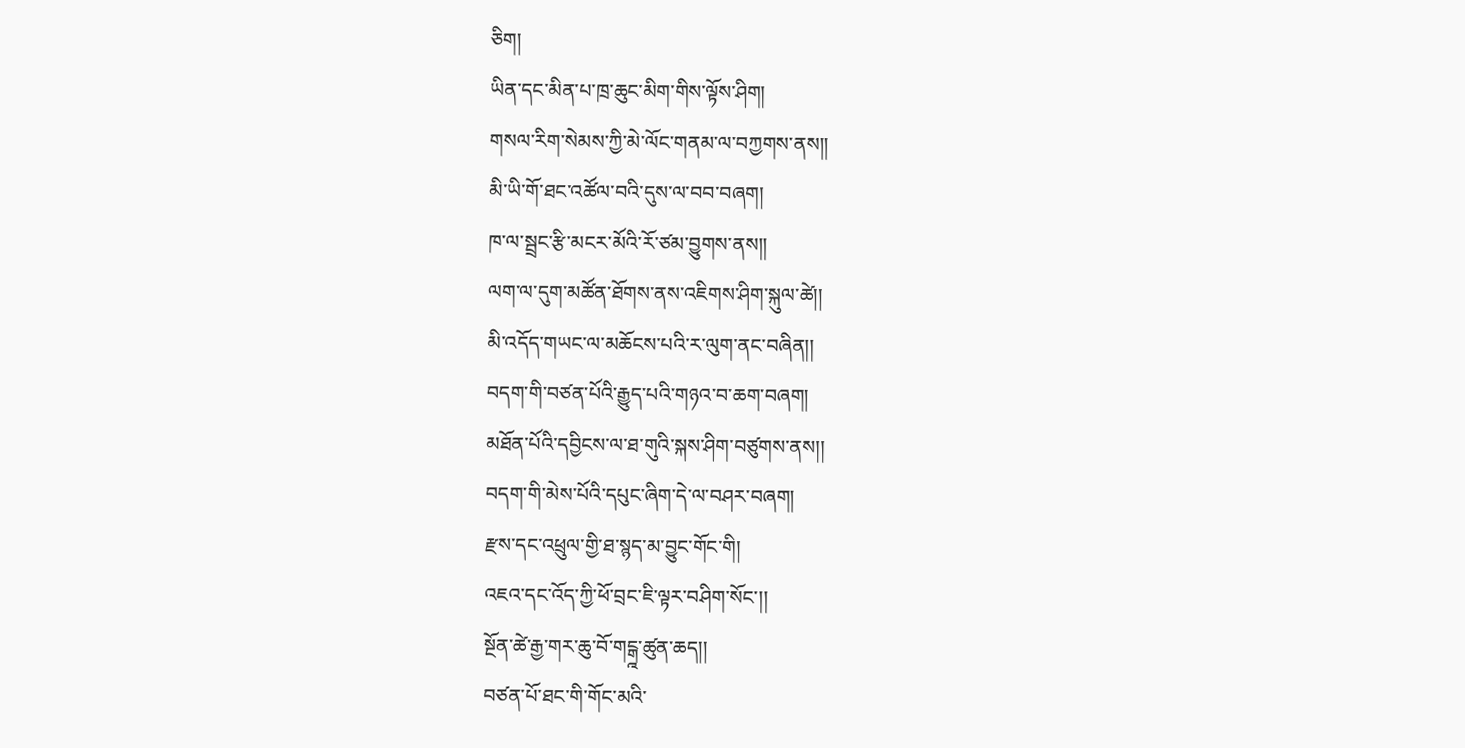ཅིག།
ཡིན་དང་མིན་པ་ཁྲ་ཆུང་མིག་གིས་ལྟོས་ཤིག།
གསལ་རིག་སེམས་ཀྱི་མེ་ལོང་གནམ་ལ་བཀྱགས་ནས།།
མི་ཡི་གོ་ཐང་འཚོལ་བའི་དུས་ལ་བབ་བཞག།
ཁ་ལ་སྦྲང་རྩི་མངར་མོའི་རོ་ཙམ་བྱུགས་ནས།།
ལག་ལ་དུག་མཚོན་ཐོགས་ནས་འཇིགས་ཤིག་སྐུལ་ཚེ།།
མི་འདོད་གཡང་ལ་མཆོངས་པའི་ར་ལུག་ནང་བཞིན།།
བདག་གི་བཙན་པོའི་རྒྱུད་པའི་གཉའ་བ་ཆག་བཞག།
མཐོན་པོའི་དབྱིངས་ལ་ཐ་གུའི་སྐས་ཤིག་བཙུགས་ནས།།
བདག་གི་མེས་པོའི་དཔུང་ཞིག་དེ་ལ་བཤར་བཞག།
རྫས་དང་འཕྲུལ་གྱི་ཐ་སྙད་མ་བྱུང་གོང་གི།
འཇའ་དང་འོད་ཀྱི་ཕོ་བྲང་ཇི་ལྟར་བཤིག་སོང་།།
སྔོན་ཚེ་རྒྱ་གར་ཆུ་བོ་གངྒྰ་ཚུན་ཆད།།
བཙན་པོ་ཐང་གི་གོང་མའི་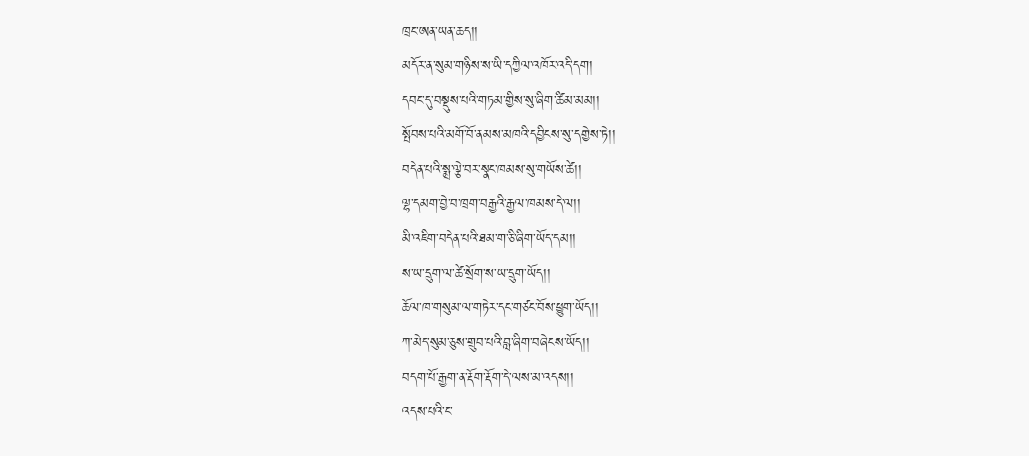ཁྲང་ཨན་ཡན་ཆད།།
མདོར་ན་སུམ་གཉིས་ས་ཡི་དཀྱིལ་འཁོར་འདི་དག།
དབང་དུ་བསྡུས་པའི་གཏམ་གྱིས་སུ་ཞིག་ཚིམ་མམ།།
སྤོབས་པའི་མགོ་བོ་ནམས་མཁའི་དབྱིངས་སུ་དགྱེས་ཏེ།།
བདེན་པའི་སྨྲ་ལྕེ་བར་སྣང་ཁམས་སུ་གཡོས་ཚེ།།
ལྷ་དམག་བྱེ་བ་ཁྲག་བརྒྱའི་རྒྱལ་ཁམས་དེ་ལ།།
མི་འཇིག་བདེན་པའི་ཐམ་ག་ཅི་ཞིག་ཡོད་དམ།།
ས་ཡ་དྲུག་ལ་ཚེ་སྲོག་ས་ཡ་དྲུག་ཡོད།།
ཆོལ་ཁ་གསུམ་ལ་གཏེར་དང་གཙང་བོས་ཕྱུག་ཡོད།།
ཀ་མེད་སུམ་ཅུས་གྲུབ་པའི་བླ་ཞིག་བཞེངས་ཡོད།།
བདག་པོ་རྒྱག་ན་རྡོག་རྡོག་དེ་ལས་མ་འདས།།
འདས་པའི་ང་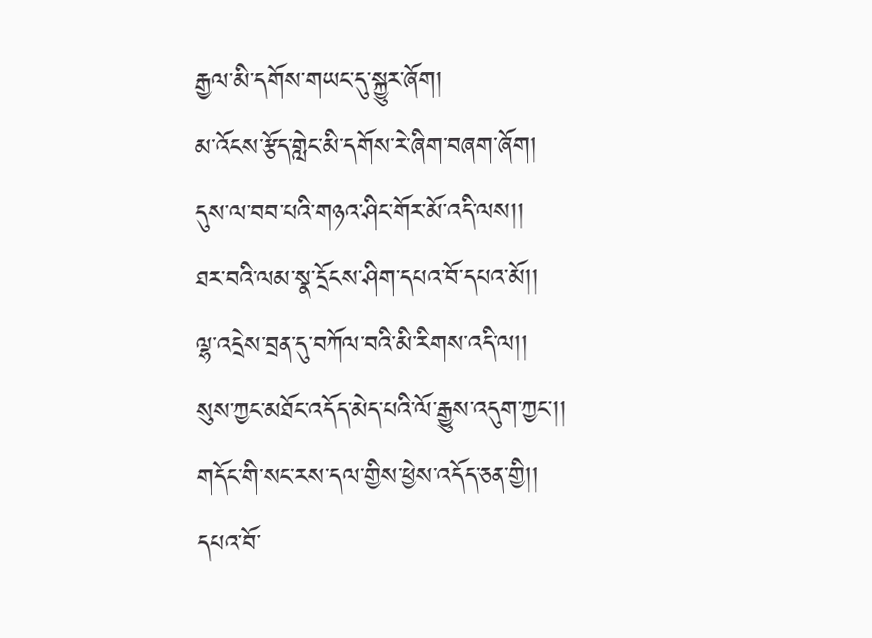རྒྱལ་མི་དགོས་གཡང་དུ་སྐྱུར་ཞོག།
མ་འོངས་རྩོད་གླེང་མི་དགོས་རེ་ཞིག་བཞག་ཞོག།
དུས་ལ་བབ་པའི་གཉའ་ཤིང་གོར་མོ་འདི་ལས།།
ཐར་བའི་ལམ་སྣ་དྲོངས་ཤིག་དཔའ་བོ་དཔའ་མོ།།
ལྷ་འདྲེས་བྲན་དུ་བཀོལ་བའི་མི་རིགས་འདི་ལ།།
སུས་ཀྱང་མཐོང་འདོད་མེད་པའི་ལོ་རྒྱུས་འདུག་ཀྱང་།།
གདོང་གི་སང་རས་དལ་གྱིས་ཕྱེས་འདོད་ཅན་གྱི།།
དཔའ་བོ་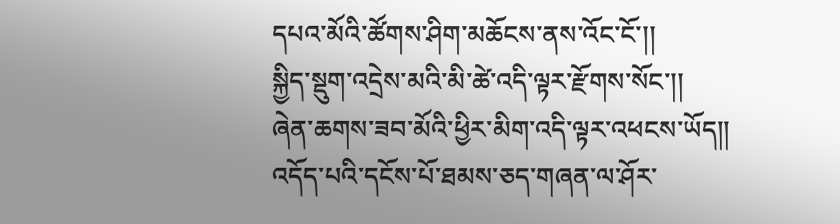དཔའ་མོའི་ཚོགས་ཤིག་མཆོངས་ནས་འོང་ངོ་།།
སྐྱིད་སྡུག་འདྲེས་མའི་མི་ཚེ་འདི་ལྟར་རྫོགས་སོང་།།
ཞེན་ཆགས་ཟབ་མོའི་ཕྱིར་མིག་འདི་ལྟར་འཕངས་ཡོད།།
འདོད་པའི་དངོས་པོ་ཐམས་ཅད་གཞན་ལ་ཤོར་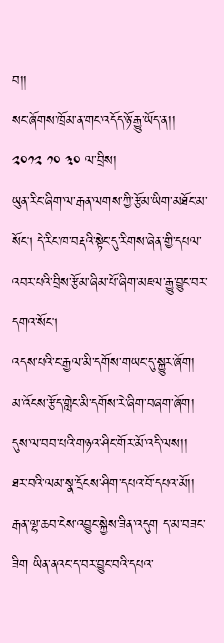བ།།
སང་ཞོགས་ཁྲོམ་ན་གང་འདོད་ཉོ་རྒྱུ་ཡོད་ན།།
༢༠༡༢ ༡༠ ༣༠ ལ་བྲིས།
ཡུན་རིང་ཞིག་ལ་རྒན་ལགས་ཀྱི་རྩོམ་ཡིག་མཐོང་མ་སོང། དེ་རིང་ཁ་བརྡའི་སྟེང་དུ་རིགས་ཞེན་གྱི་དཔལ་འབར་པའི་བྲིས་རྩོམ་ཞིམ་པོ་ཞིག་མཇལ་རྒྱུ་བྱུང་བར་དགའ་སོང།
འདས་པའི་ང་རྒྱལ་མི་དགོས་གཡང་དུ་སྐྱུར་ཞོག།
མ་འོངས་རྩོད་གླེང་མི་དགོས་རེ་ཞིག་བཞག་ཞོག།
དུས་ལ་བབ་པའི་གཉའ་ཤིང་གོར་མོ་འདི་ལས།།
ཐར་བའི་ལམ་སྣ་དྲོངས་ཤིག་དཔའ་བོ་དཔའ་མོ།།
རྒན་ལྷ་ཆབ་ངེས་འབྱུང་སྐྱེས་ཟིན་འདུག ད་མ་བཟང་ཟིག ཡིན་ནའང་ད་བར་བྱུང་བའི་དཔའ་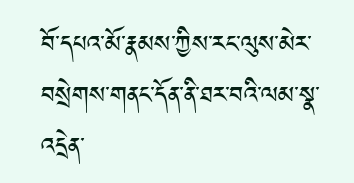བོ་དཔའ་མོ་རྣམས་ཀྱིས་རང་ལུས་མེར་བསྲེགས་གནང་དོན་ནི་ཐར་བའི་ལམ་སྣ་འདྲེན་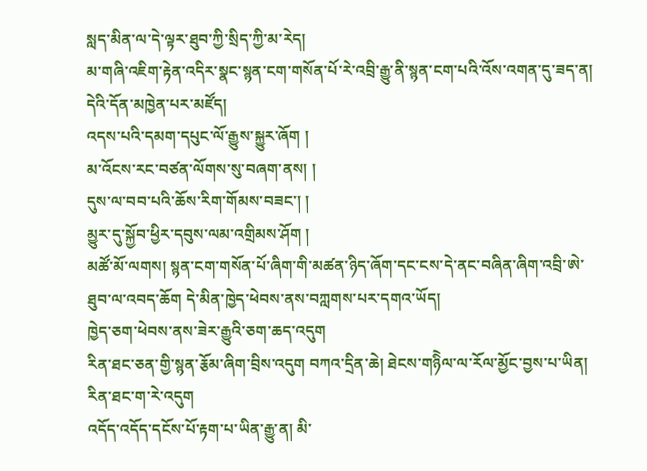སླད་མིན་ལ་དེ་ལྟར་ཐུབ་ཀྱི་སྲིད་ཀྱི་མ་རེད།
མ་གཞི་འཇིག་རྟེན་འདིར་སྣང་སྙན་ངག་གསོན་པོ་རེ་འབྲི་རྒྱུ་ནི་སྙན་ངག་པའི་འོས་འགན་དུ་ཟད་ན། དེའི་དོན་མཁྱེན་པར་མཛོད།
འདས་པའི་དམག་དཔུང་ལོ་རྒྱུས་སྐྱུར་ཞོག །
མ་འོངས་རང་བཙན་ལོགས་སུ་བཞག་ནས། །
དུས་ལ་བབ་པའི་ཆོས་རིག་གོམས་བཟང་། །
མྱུར་དུ་སྐྱོབ་ཕྱིར་དབུས་ལམ་འགྲིམས་ཤོག །
མཚོ་མོ་ལགས། སྙན་ངག་གསོན་པོ་ཞིག་གི་མཚན་ཉིད་ཞོག་དང་ངས་དེ་ནང་བཞིན་ཞིག་འབྲི་ཨེ་ཐུབ་ལ་འབད་ཆོག དེ་མིན་ཁྱེད་ཕེབས་ནས་བཀླགས་པར་དགའ་ཡོད།
ཁྱེད་ཅག་ཕེབས་ནས་ཟེར་རྒྱུའི་ཅག་ཆད་འདུག
རིན་ཐང་ཅན་གྱི་སྙན་རྕོམ་ཞིག་བྲིས་འདུག བཀའ་དྲིན་ཆེ། ཐེངས་གཉིེལ་ལ་རོལ་མྱོང་བྱས་པ་ཡིན།
རིན་ཐང་ག་རེ་འདུག
འདོད་འདོད་དངོས་པོ་རྟག་པ་ཡིན་རྒྱུ་ན། མི་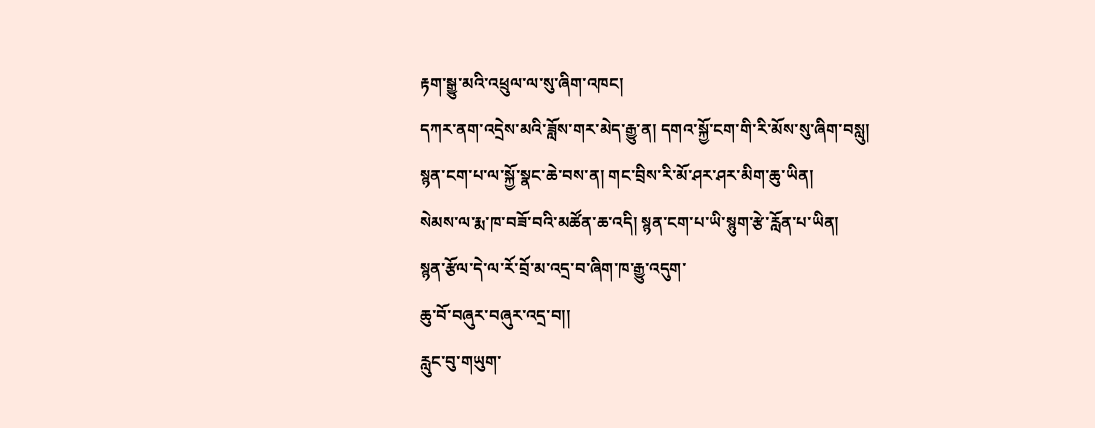རྟག་སྒྱུ་མའི་འཕྲུལ་ལ་སུ་ཞིག་འཁང།
དཀར་ནག་འདྲེས་མའི་ཟློས་གར་མེད་རྒྱུ་ན། དགའ་སྐྱོ་ངག་གི་རི་མོས་སུ་ཞིག་བསླུ།
སྙན་ངག་པ་ལ་སྐྱོ་སྣང་ཆེ་བས་ན། གང་བྲིས་རི་མོ་ཤར་ཤར་མིག་ཆུ་ཡིན།
སེམས་ལ་རྨ་ཁ་བཟོ་བའི་མཚོན་ཆ་འདི། སྙན་ངག་པ་ཡི་སྙུག་རྩེ་རློན་པ་ཡིན།
སྙན་རྩོལ་དེ་ལ་རོ་བྲོ་མ་འདྲ་བ་ཞིག་ཁ་རྒྱུ་འདུག་
ཆུ་བོ་བཞུར་བཞུར་འདྲ་བ།།
རླུང་བུ་གཡུག་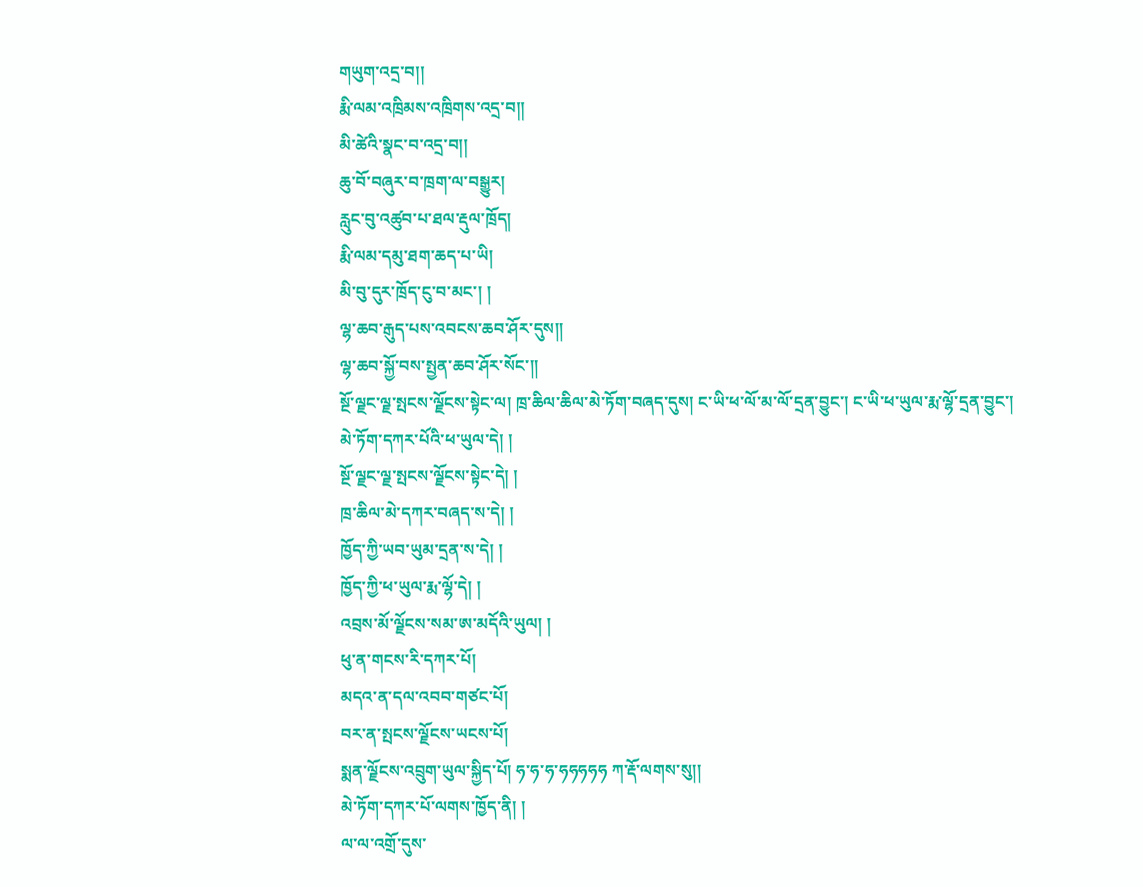གཡུག་འདྲ་བ།།
རྨི་ལམ་འཁྲིམས་འཁྲིགས་འདྲ་བ།།
མི་ཚེའི་སྣང་བ་འདྲ་བ།།
ཆུ་བོ་བཞུར་བ་ཁྲག་ལ་བསྒྱུར།
རླུང་བུ་འཚུབ་པ་ཐལ་རྡུལ་ཁྲོད།
རྨི་ལམ་དམུ་ཐག་ཆད་པ་ཡི།
མི་བུ་དུར་ཁྲོད་ངུ་བ་མང་། །
ལྷ་ཆབ་རྒུད་པས་འབངས་ཆབ་ཤོར་དུས།།
ལྷ་ཆབ་སྐྱོ་བས་སྤྱན་ཆབ་ཤོར་སོང་།།
སྔོ་ལྗང་ལྗ་སྤངས་ལྗོངས་སྟེང་ལ། ཁྲ་ཆིལ་ཆིལ་མེ་ཏོག་བཞད་དུས། ང་ཡི་ཕ་ལོ་མ་ལོ་དྲན་བྱུང་། ང་ཡི་ཕ་ཡུལ་རྨ་ལྷོ་དྲན་བྱུང་།
མེ་ཏོག་དཀར་པོའི་ཕ་ཡུལ་དེ། །
སྔོ་ལྗང་ལྗ་སྤངས་ལྗོངས་སྟེང་དེ། །
ཁྲ་ཆིལ་མེ་དཀར་བཞད་ས་དེ། །
ཁྱོད་ཀྱི་ཡབ་ཡུམ་དྲན་ས་དེ། །
ཁྱོད་ཀྱི་ཕ་ཡུལ་རྨ་ལྷོ་དེ། །
འབྲས་མོ་ལྗོངས་སམ་ཨ་མདོའི་ཡུལ། །
ཕུ་ན་གངས་རི་དཀར་པོ།
མདའ་ན་དལ་འབབ་གཙང་པོ།
བར་ན་སྤངས་ལྗོངས་ཡངས་པོ།
སྨན་ལྗོངས་འབྲུག་ཡུལ་སྐྱིད་པོ། ཧ་ཧ་ཧ་ཧཧཧཧཧ ཀ་རྡོ་ལགས་སུ།།
མེ་ཏོག་དཀར་པོ་ལགས་ཁྱོད་ནི། །
ལ་ལ་འགྲོ་དུས་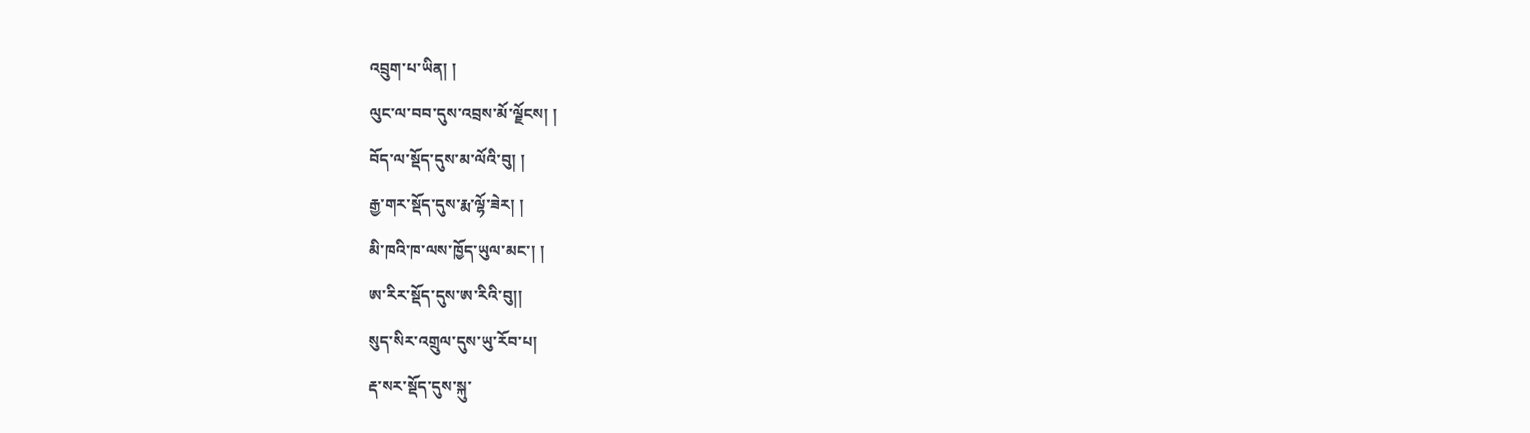འབྲུག་པ་ཡིན། །
ལུང་ལ་བབ་དུས་འབྲས་མོ་ལྗོངས། །
བོད་ལ་སྡོད་དུས་མ་ལོའི་བུ། །
རྒྱ་གར་སྡོད་དུས་རྨ་ལྷོ་ཟེར། །
མི་ཁའི་ཁ་ལས་ཁྱོད་ཡུལ་མང་། །
ཨ་རིར་སྡོད་དུས་ཨ་རིའི་བུ།།
སུད་སིར་འགྲུལ་དུས་ཡུ་རོབ་པ།
རྡ་སར་སྡོད་དུས་སྐུ་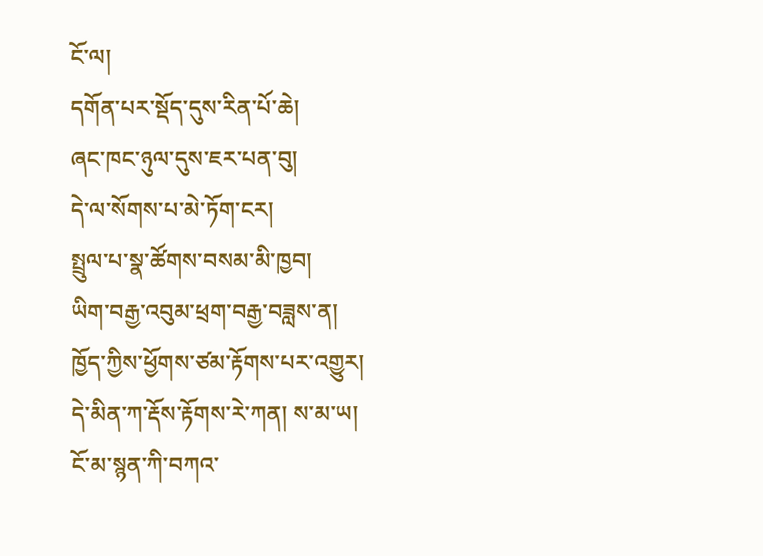ངོ་ལ།
དགོན་པར་སྡོད་དུས་རིན་པོ་ཆེ།
ཞང་ཁང་ཉུལ་དུས་ཇར་པན་བུ།
དེ་ལ་སོགས་པ་མེ་ཏོག་ངར།
སྤྲུལ་པ་སྣ་ཚོགས་བསམ་མི་ཁྱབ།
ཡིག་བརྒྱ་འབུམ་ཕྲག་བརྒྱ་བཟླས་ན།
ཁྱོད་ཀྱིས་ཕྱོགས་ཙམ་རྟོགས་པར་འགྱུར།
དེ་མིན་ཀ་རྡོས་རྟོགས་རེ་ཀན། ས་མ་ཡ།
ངོ་མ་སྙན་ཀི་བཀའ་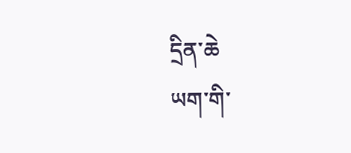དྲིན་ཆེ
ཡག་གི་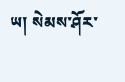ཡ། སེམས་ཤོར་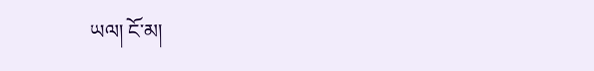ཡལ། ངོ་མ།